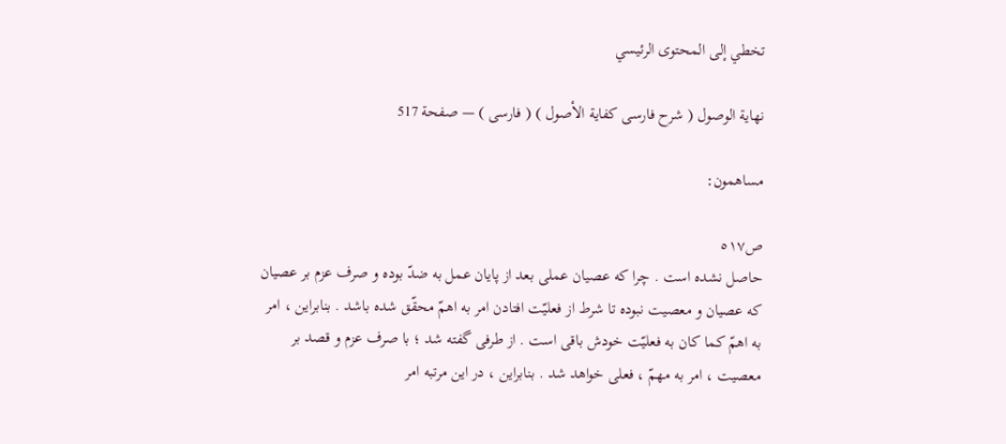تخطي إلى المحتوى الرئيسي

نهاية الوصول ( شرح فارسى كفاية الأصول ) ( فارسى ) — صفحة 517

مساهمون:

ص٥١٧
حاصل نشده است . چرا كه عصيان عملى بعد از پايان عمل به ضدّ بوده و صرف عزم بر عصيان كه عصيان و معصيت نبوده تا شرط از فعليّت افتادن امر به اهمّ محقّق شده باشد . بنابراين ، امر به اهمّ كما كان به فعليّت خودش باقى است . از طرفى گفته شد ؛ با صرف عزم و قصد بر معصيت ، امر به مهمّ ، فعلى خواهد شد . بنابراين ، در اين مرتبه امر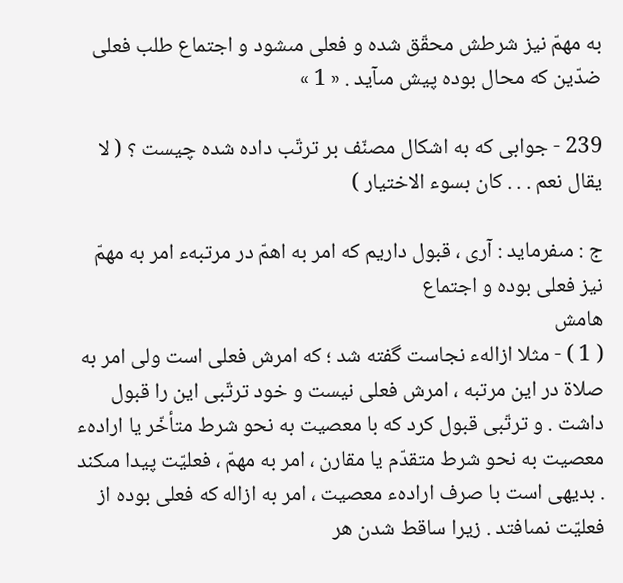به مهمّ نيز شرطش محقّق شده و فعلى مىشود و اجتماع طلب فعلى ضدّين كه محال بوده پيش مىآيد . « 1 »

239 - جوابى كه به اشكال مصنّف بر ترتّب داده شده چيست ؟ ( لا يقال نعم . . . كان بسوء الاختيار )

ج : مىفرمايد : آرى ، قبول داريم كه امر به اهمّ در مرتبهء امر به مهمّ نيز فعلى بوده و اجتماع
هامش
( 1 ) - مثلا ازالهء نجاست گفته شد ؛ كه امرش فعلى است ولى امر به صلاة در اين مرتبه ، امرش فعلى نيست و خود ترتّبى اين را قبول داشت . و ترتّبى قبول كرد كه با معصيت به نحو شرط متأخّر يا ارادهء معصيت به نحو شرط متقدّم يا مقارن ، امر به مهمّ ، فعليّت پيدا مىكند . بديهى است با صرف ارادهء معصيت ، امر به ازاله كه فعلى بوده از فعليّت نمىافتد . زيرا ساقط شدن هر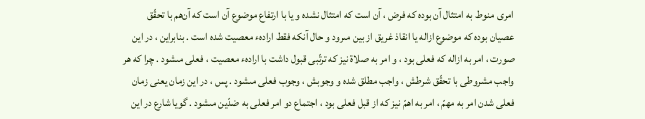امرى منوط به امتثال آن بوده كه فرض ، آن است كه امتثال نشده و يا با ارتفاع موضوع آن است كه آن‌هم با تحقّق عصيان بوده كه موضوع ازاله يا انقاذ غريق از بين مىرود و حال آنكه فقط ارادهء معصيت شده است . بنابراين ، در اين صورت ، امر به ازاله كه فعلى بود ، و امر به صلاة نيز كه ترتّبى قبول داشت با ارادهء معصيت ، فعلى مىشود . چرا كه هر واجب مشروطى با تحقّق شرطش ، واجب مطلق شده و وجوبش ، وجوب فعلى مىشود . پس ، در اين زمان يعنى زمان فعلى شدن امر به مهمّ ، امر به اهمّ نيز كه از قبل فعلى بود ، اجتماع دو امر فعلى به ضدّين مىشود . گويا شارع در اين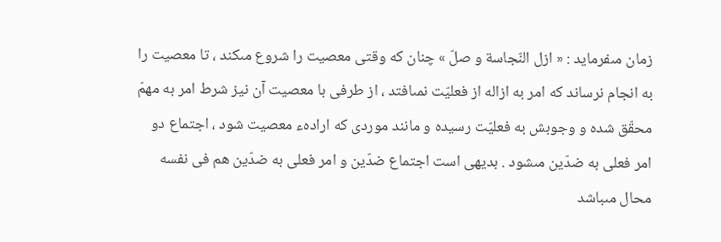زمان مىفرمايد : « ازل النّجاسة و صلّ » چنان كه وقتى معصيت را شروع مىكند ، تا معصيت را به انجام نرساند كه امر به ازاله از فعليّت نمىافتد ، از طرفى با معصيت آن نيز شرط امر به مهمّ محقّق شده و وجوبش به فعليّت رسيده و مانند موردى كه ارادهء معصيت شود ، اجتماع دو امر فعلى به ضدّين مىشود . بديهى است اجتماع ضدّين و امر فعلى به ضدّين هم فى نفسه محال مىباشد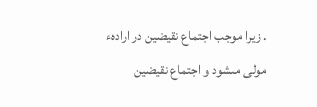. زيرا موجب اجتماع نقيضين در ارادهء مولى مىشود و اجتماع نقيضين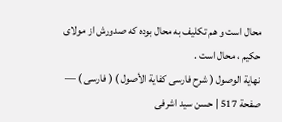محال است و هم تكليف به محال بوده كه صدورش از مولاى حكيم ، محال است .
نهاية الوصول ( شرح فارسى كفاية الأصول ) ( فارسى ) — صفحة 517 | حسن سيد اشرفى